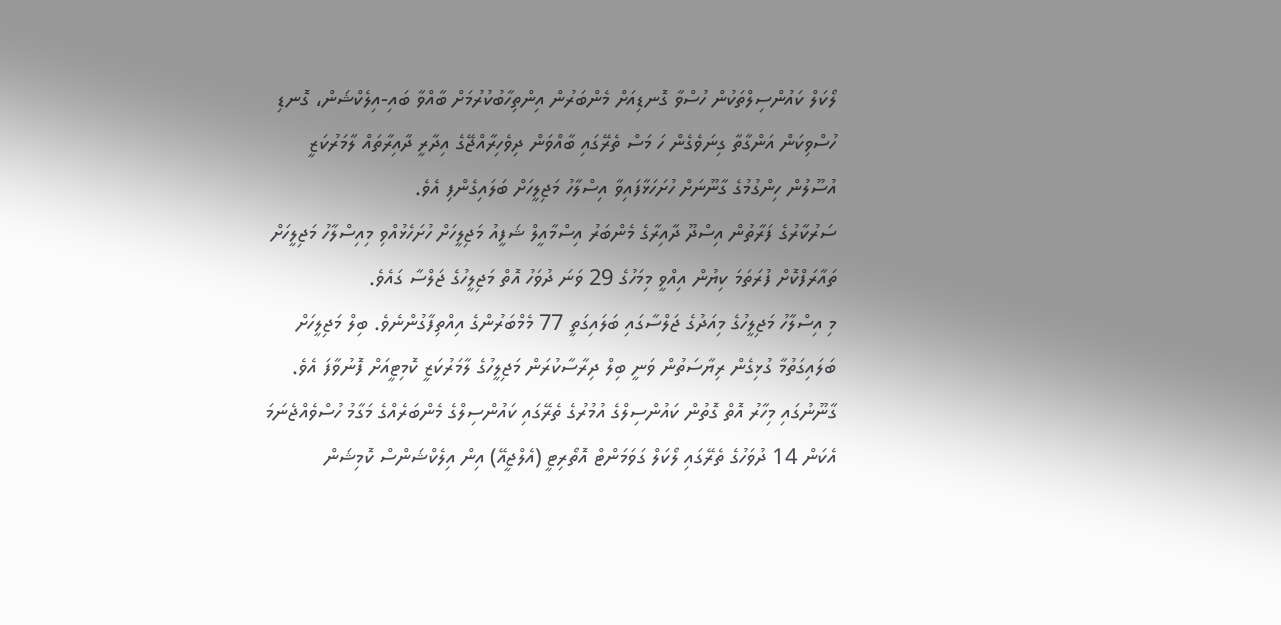ލޯކަލް ކައުންސިލްތަކުން ހުސްވާ ގޮނޑިއަށް މެންބަރުން އިންތިހާބުކުރުމަށް ބާއްވާ ބައި-އިލެކްޝަން، ގޮނޑި ހުސްވިކަން އަންގާތާ ގިނަވެގެން ހަ މަސް ތެރޭގައި ބާއްވަން ދިވެހިރާއްޖޭގެ އިދާރީ ދާއިރާތައް ލާމަރުކަޒީ އުސޫލުން ހިންގުމުގެ ގާނޫނަށް ހުށަހަޅާފައިވާ އިސްލާހު މަޖިލީހަށް ބަލައިގެންފި އެވެ.
ސަރުކާރުގެ ފަރާތުން އިސްދޫ ދާއިރާގެ މެންބަރު އިސްމާއީލް ޝަފީއު މަޖިލީހަށް ހުށަހެޅުއްވި މިއިސްލާހު މަޖިލީހަށް ތައާރަފްކޮށް ފުރަތަމަ ކިޔުން އިއްވީ މިމަހުގެ 29 ވަނަ ދުވަހު އޮތް މަޖިލީހުގެ ޖަލްސާ ގައެވެ.
މި އިސްލާހު މަޖިލީހުގެ މިއަދުގެ ޖަލްސާގައި ބަލައިގަތީ 77 މެމްބަރުންގެ އިއްތިފާގުންނެވެ. ބިލް މަޖިލީހަށް ބަލައިގަތުމާ ގުޅިގެން ރިޔާސަތުން ވަނީ ބިލް ދިރާސާކުރަން މަޖިލީހުގެ ލާމަރުކަޒީ ކޮމިޓީއަށް ފޮނުވާފަ އެވެ.
ގާނޫނުގައި މިހާރު އޮތް ގޮތުން ކައުންސިލްގެ އުމުރުގެ ތެރޭގައި ކައުންސިލްގެ މެންބަރެއްގެ މަގާމު ހުސްވެއްޖެނަމަ އެކަން 14 ދުވަހުގެ ތެރޭގައި ލޯކަލް ގަވަމަންޓް އޮތޯރިޓީ (އެލްޖީއޭ) އިން އިލެކްޝަންސް ކޮމިޝަން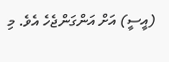(އީސީ) އަށް އަންގަންޖެހެ އެވެ. މި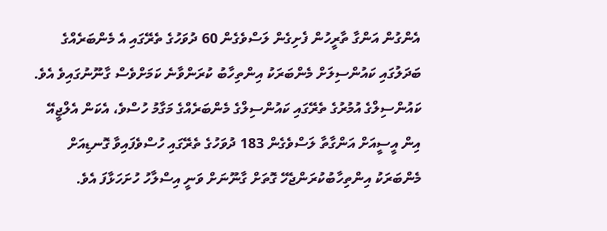އެންގުން އަންގާ ތާރީހުން ފެށިގެން ލަސްވެގެން 60 ދުވަހުގެ ތެރޭގައި އެ މެންބަރެއްގެ ބަދަލުގައި ކައުންސިލަށް މެންބަރަކު އިންތިހާބު ކުރަންވާނެ ކަމަށްވެސް ގާނޫނުގައިވެ އެވެ.
ކައުންސިލްގެ އުމުރުގެ ތެރޭގައި ކައުންސިލްގެ މެންބަރެއްގެ މަގާމު ހުސްވެ، އެކަން އެލްޖީއޭ އިން އީސީއަށް އަންގާތާ ލަސްވެގެން 183 ދުވަހުގެ ތެރޭގައި ހުސްވެފައިވާ ގޮނޑިއަށް މެންބަރަކު އިންތިހާބުކުރަންޖެހޭ ގޮތަށް ގާނޫނަށް ވަނީ އިސްލާހު ހުށަހަޅާފަ އެވެ.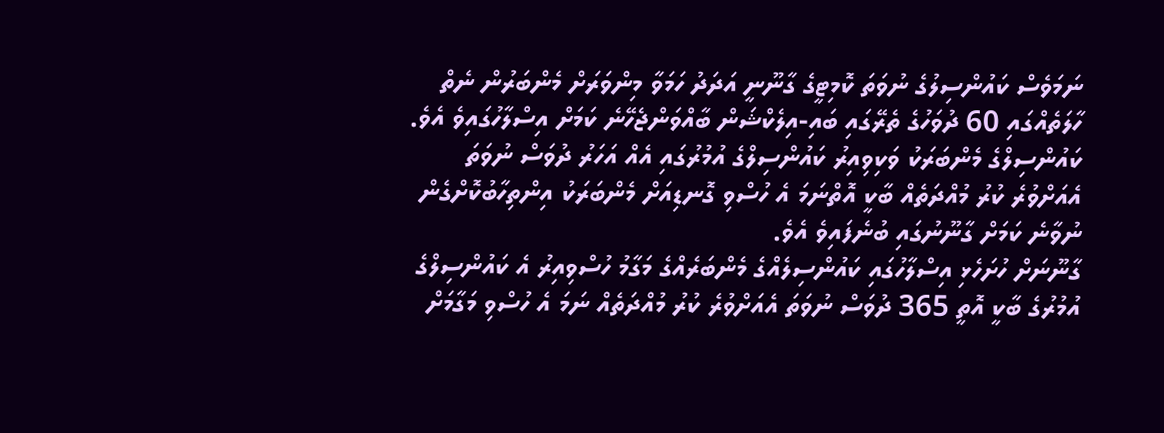ނަމަވެސް ކައުންސިލުގެ ނުވަތަ ކޮމިޓީގެ ގާނޫނީ އަދަދު ހަމަވާ މިންވަރަށް މެންބަރުން ނެތް ހާލަތެއްގައި 60 ދުވަހުގެ ތެރޭގައި ބައި-އިލެކްޝަން ބާއްވަންޖެހޭނެ ކަމަށް އިސްލާހުގައިވެ އެވެ.
ކައުންސިލްގެ މެންބަރަކު ވަކިވިއިރު ކައުންސިލްގެ އުމުރުގައި އެއް އަހަރު ދުވަސް ނުވަތަ އެއަށްވުރެ ކުރު މުއްދަތެއް ބާކީ އޮތްނަމަ އެ ހުސްވި ގޮނޑިއަށް މެންބަރަކު އިންތިހާބުކޮށްގެން ނުވާނެ ކަމަށް ގާނޫނުގައި ބުނެފައިވެ އެވެ.
ގާނޫނަށް ހުށަހެޅި އިސްލާހުގައި ކައުންސިލެއްގެ މެންބަރެއްގެ މަގާމު ހުސްވިއިރު އެ ކައުންސިލްގެ އުމުރުގެ ބާކީ އޮތީ 365 ދުވަސް ނުވަތަ އެއަށްވުރެ ކުރު މުއްދަތެއް ނަމަ އެ ހުސްވި މަގާމަށް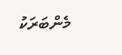މެންބަރަކު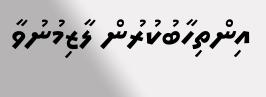އިންތިހާބުކުރުން ލާޒިމުނުވާ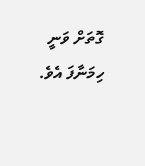ގޮތަށް ވަނީ ހިމަނާފަ އެވެ.